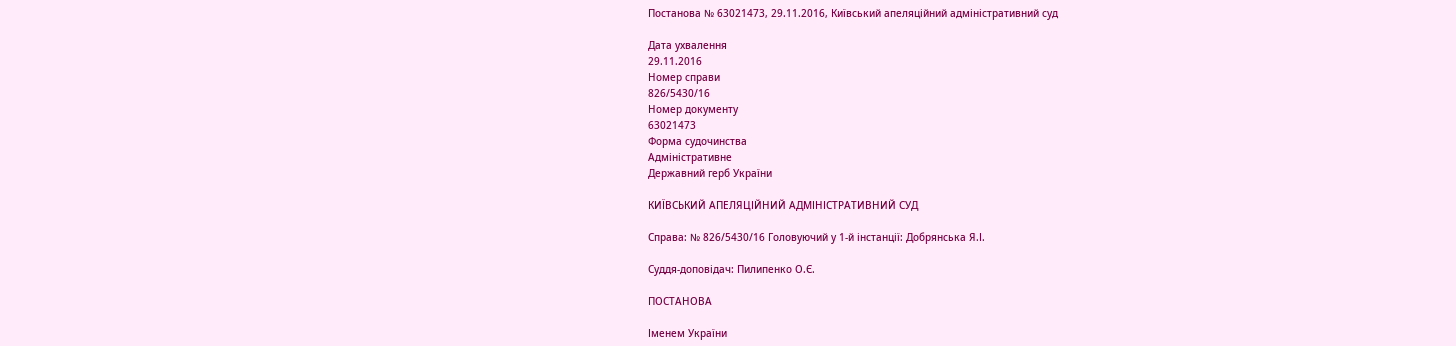Постанова № 63021473, 29.11.2016, Київський апеляційний адміністративний суд

Дата ухвалення
29.11.2016
Номер справи
826/5430/16
Номер документу
63021473
Форма судочинства
Адміністративне
Державний герб України

КИЇВСЬКИЙ АПЕЛЯЦІЙНИЙ АДМІНІСТРАТИВНИЙ СУД

Справа: № 826/5430/16 Головуючий у 1-й інстанції: Добрянська Я.І.

Суддя-доповідач: Пилипенко О.Є.

ПОСТАНОВА

Іменем України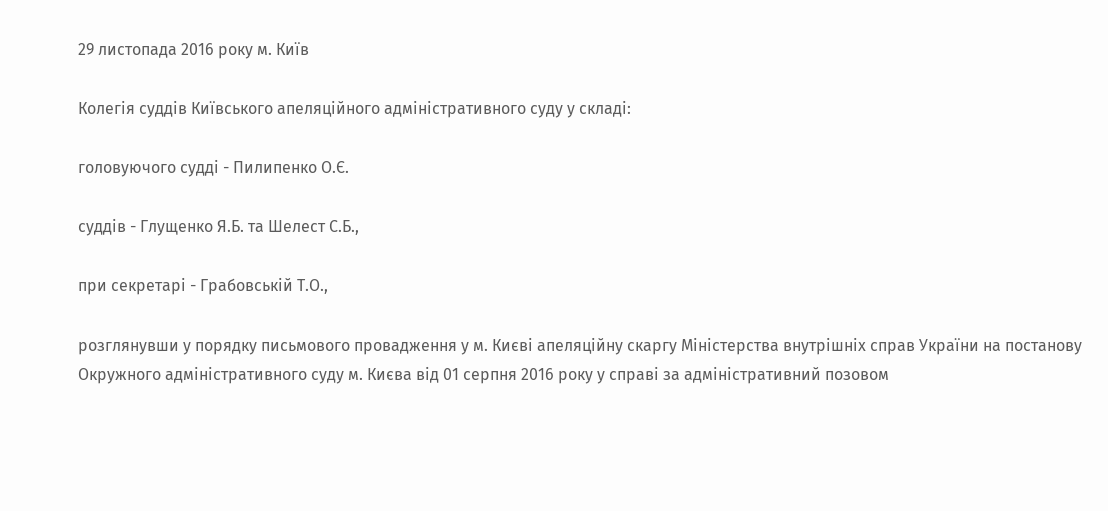29 листопада 2016 року м. Київ

Колегія суддів Київського апеляційного адміністративного суду у складі:

головуючого судді - Пилипенко О.Є.

суддів - Глущенко Я.Б. та Шелест С.Б.,

при секретарі - Грабовській Т.О.,

розглянувши у порядку письмового провадження у м. Києві апеляційну скаргу Міністерства внутрішніх справ України на постанову Окружного адміністративного суду м. Києва від 01 серпня 2016 року у справі за адміністративний позовом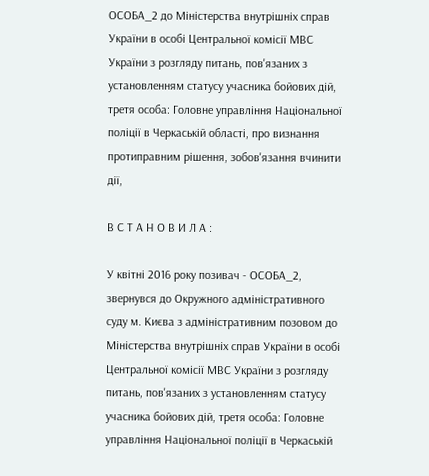ОСОБА_2 до Міністерства внутрішніх справ України в особі Центральної комісії МВС України з розгляду питань, пов'язаних з установленням статусу учасника бойових дій, третя особа: Головне управління Національної поліції в Черкаській області, про визнання протиправним рішення, зобов'язання вчинити дії,

В С Т А Н О В И Л А :

У квітні 2016 року позивач - ОСОБА_2, звернувся до Окружного адміністративного суду м. Києва з адміністративним позовом до Міністерства внутрішніх справ України в особі Центральної комісії МВС України з розгляду питань, пов'язаних з установленням статусу учасника бойових дій, третя особа: Головне управління Національної поліції в Черкаській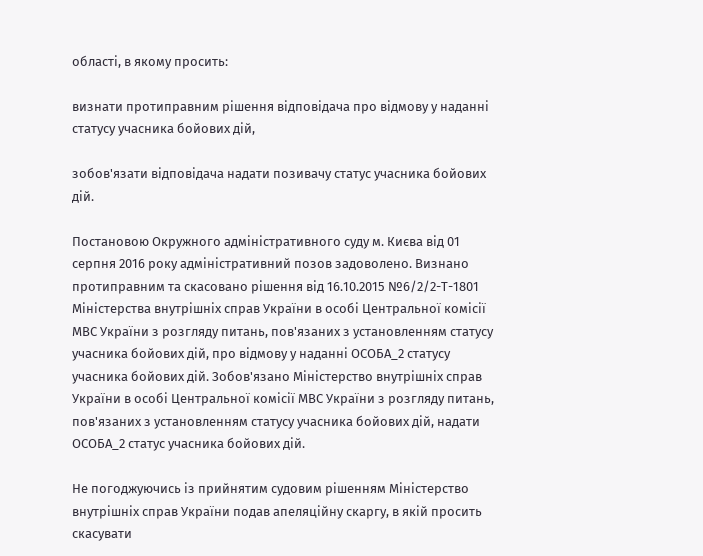області, в якому просить:

визнати протиправним рішення відповідача про відмову у наданні статусу учасника бойових дій,

зобов'язати відповідача надати позивачу статус учасника бойових дій.

Постановою Окружного адміністративного суду м. Києва від 01 серпня 2016 року адміністративний позов задоволено. Визнано протиправним та скасовано рішення від 16.10.2015 №6/2/2-Т-1801 Міністерства внутрішніх справ України в особі Центральної комісії МВС України з розгляду питань, пов'язаних з установленням статусу учасника бойових дій, про відмову у наданні ОСОБА_2 статусу учасника бойових дій. Зобов'язано Міністерство внутрішніх справ України в особі Центральної комісії МВС України з розгляду питань, пов'язаних з установленням статусу учасника бойових дій, надати ОСОБА_2 статус учасника бойових дій.

Не погоджуючись із прийнятим судовим рішенням Міністерство внутрішніх справ України подав апеляційну скаргу, в якій просить скасувати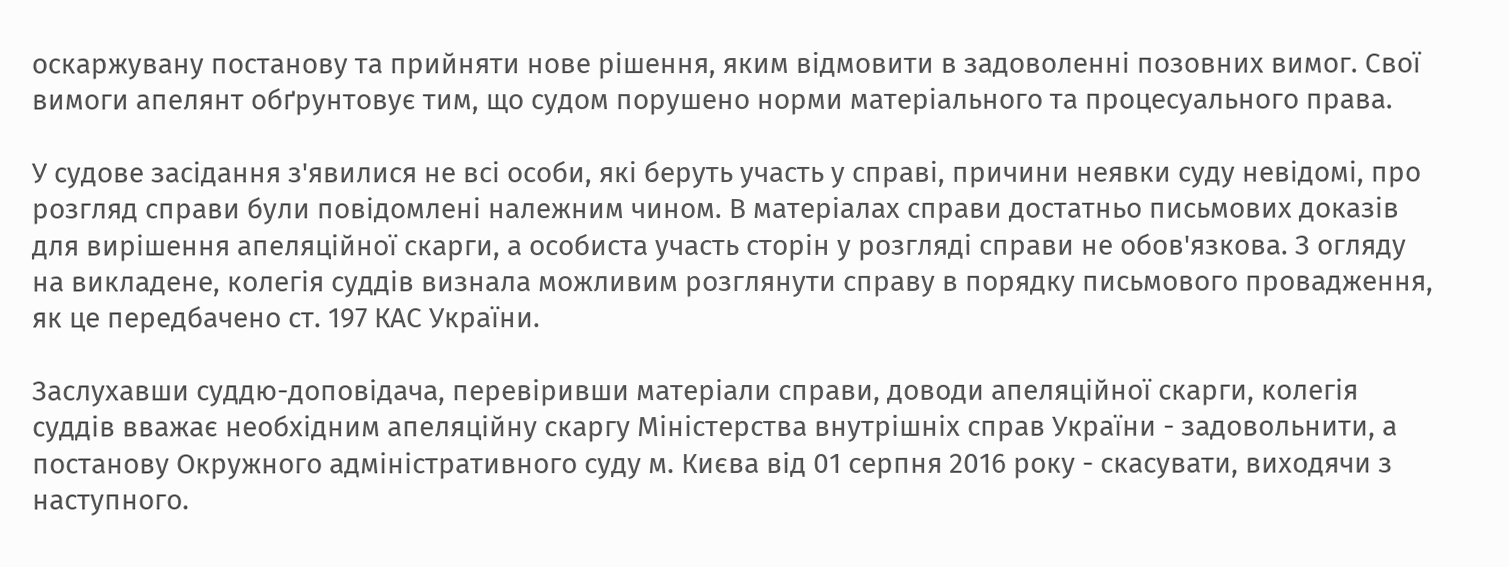оскаржувану постанову та прийняти нове рішення, яким відмовити в задоволенні позовних вимог. Свої вимоги апелянт обґрунтовує тим, що судом порушено норми матеріального та процесуального права.

У судове засідання з'явилися не всі особи, які беруть участь у справі, причини неявки суду невідомі, про розгляд справи були повідомлені належним чином. В матеріалах справи достатньо письмових доказів для вирішення апеляційної скарги, а особиста участь сторін у розгляді справи не обов'язкова. З огляду на викладене, колегія суддів визнала можливим розглянути справу в порядку письмового провадження, як це передбачено ст. 197 КАС України.

Заслухавши суддю-доповідача, перевіривши матеріали справи, доводи апеляційної скарги, колегія суддів вважає необхідним апеляційну скаргу Міністерства внутрішніх справ України - задовольнити, а постанову Окружного адміністративного суду м. Києва від 01 серпня 2016 року - скасувати, виходячи з наступного.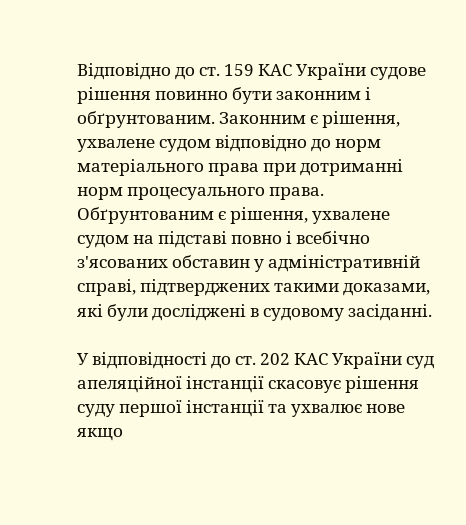Відповідно до ст. 159 КАС України судове рішення повинно бути законним і обґрунтованим. Законним є рішення, ухвалене судом відповідно до норм матеріального права при дотриманні норм процесуального права. Обґрунтованим є рішення, ухвалене судом на підставі повно і всебічно з'ясованих обставин у адміністративній справі, підтверджених такими доказами, які були досліджені в судовому засіданні.

У відповідності до ст. 202 КАС України суд апеляційної інстанції скасовує рішення суду першої інстанції та ухвалює нове якщо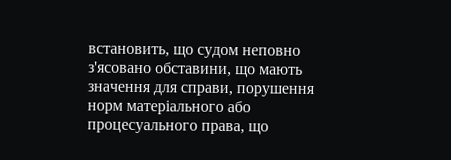встановить, що судом неповно з'ясовано обставини, що мають значення для справи, порушення норм матеріального або процесуального права, що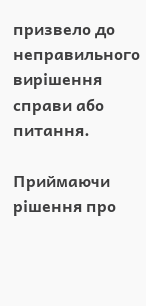призвело до неправильного вирішення справи або питання.

Приймаючи рішення про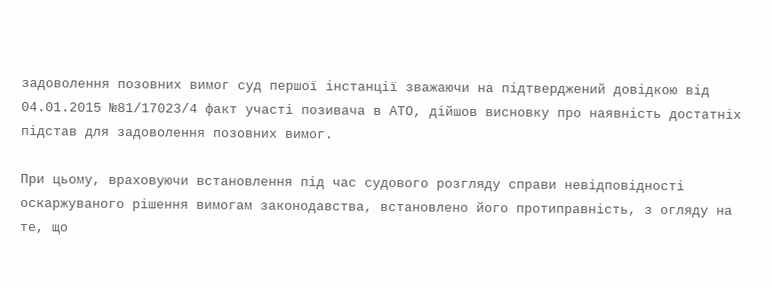задоволення позовних вимог суд першої інстанції зважаючи на підтверджений довідкою від 04.01.2015 №81/17023/4 факт участі позивача в АТО, дійшов висновку про наявність достатніх підстав для задоволення позовних вимог.

При цьому, враховуючи встановлення під час судового розгляду справи невідповідності оскаржуваного рішення вимогам законодавства, встановлено його протиправність, з огляду на те, що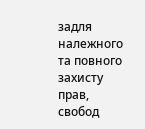задля належного та повного захисту прав, свобод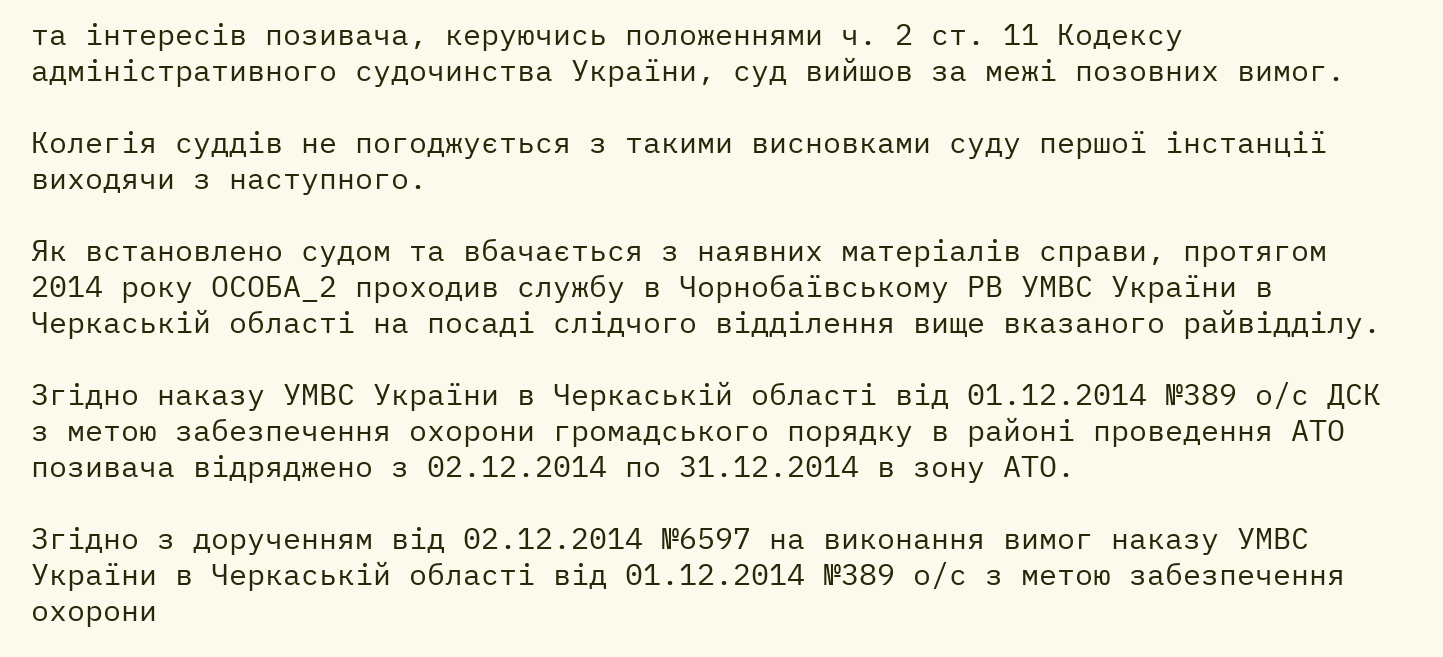та інтересів позивача, керуючись положеннями ч. 2 ст. 11 Кодексу адміністративного судочинства України, суд вийшов за межі позовних вимог.

Колегія суддів не погоджується з такими висновками суду першої інстанції виходячи з наступного.

Як встановлено судом та вбачається з наявних матеріалів справи, протягом 2014 року ОСОБА_2 проходив службу в Чорнобаївському РВ УМВС України в Черкаській області на посаді слідчого відділення вище вказаного райвідділу.

Згідно наказу УМВС України в Черкаській області від 01.12.2014 №389 о/с ДСК з метою забезпечення охорони громадського порядку в районі проведення АТО позивача відряджено з 02.12.2014 по 31.12.2014 в зону АТО.

Згідно з дорученням від 02.12.2014 №6597 на виконання вимог наказу УМВС України в Черкаській області від 01.12.2014 №389 о/с з метою забезпечення охорони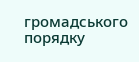громадського порядку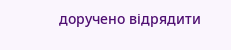доручено відрядити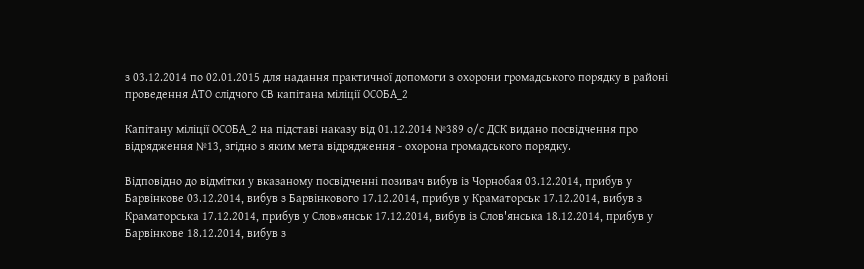з 03.12.2014 по 02.01.2015 для надання практичної допомоги з охорони громадського порядку в районі проведення АТО слідчого СВ капітана міліції ОСОБА_2

Капітану міліції ОСОБА_2 на підставі наказу від 01.12.2014 №389 о/с ДСК видано посвідчення про відрядження №13, згідно з яким мета відрядження - охорона громадського порядку.

Відповідно до відмітки у вказаному посвідченні позивач вибув із Чорнобая 03.12.2014, прибув у Барвінкове 03.12.2014, вибув з Барвінкового 17.12.2014, прибув у Краматорськ 17.12.2014, вибув з Краматорська 17.12.2014, прибув у Слов»янськ 17.12.2014, вибув із Слов'янська 18.12.2014, прибув у Барвінкове 18.12.2014, вибув з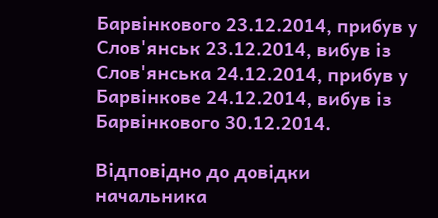Барвінкового 23.12.2014, прибув у Слов'янськ 23.12.2014, вибув із Слов'янська 24.12.2014, прибув у Барвінкове 24.12.2014, вибув із Барвінкового 30.12.2014.

Відповідно до довідки начальника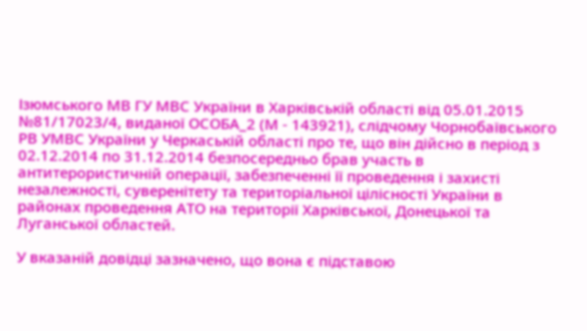Ізюмського МВ ГУ МВС України в Харківській області від 05.01.2015 №81/17023/4, виданої ОСОБА_2 (М - 143921), слідчому Чорнобаївського РВ УМВС України у Черкаській області про те, що він дійсно в період з 02.12.2014 по 31.12.2014 безпосередньо брав участь в антитерористичній операції, забезпеченні її проведення і захисті незалежності, суверенітету та територіальної цілісності України в районах проведення АТО на території Харківської, Донецької та Луганської областей.

У вказаній довідці зазначено, що вона є підставою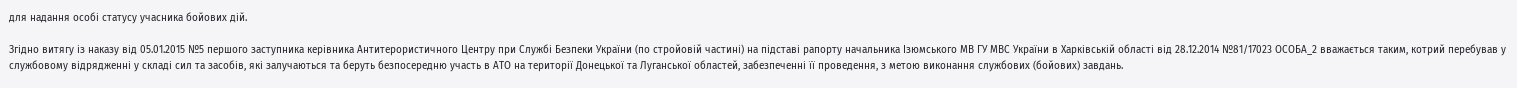для надання особі статусу учасника бойових дій.

Згідно витягу із наказу від 05.01.2015 №5 першого заступника керівника Антитерористичного Центру при Службі Безпеки України (по стройовій частині) на підставі рапорту начальника Ізюмського МВ ГУ МВС України в Харківській області від 28.12.2014 №81/17023 ОСОБА_2 вважається таким, котрий перебував у службовому відрядженні у складі сил та засобів, які залучаються та беруть безпосередню участь в АТО на території Донецької та Луганської областей, забезпеченні її проведення, з метою виконання службових (бойових) завдань.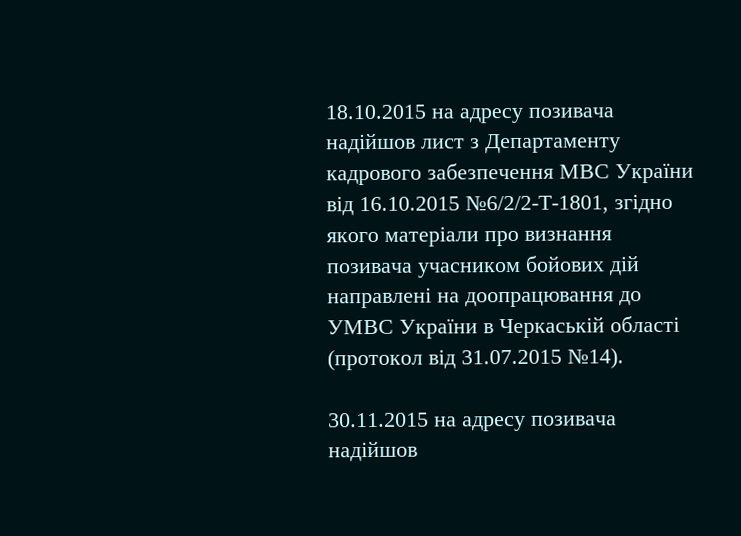18.10.2015 на адресу позивача надійшов лист з Департаменту кадрового забезпечення МВС України від 16.10.2015 №6/2/2-Т-1801, згідно якого матеріали про визнання позивача учасником бойових дій направлені на доопрацювання до УМВС України в Черкаській області (протокол від 31.07.2015 №14).

30.11.2015 на адресу позивача надійшов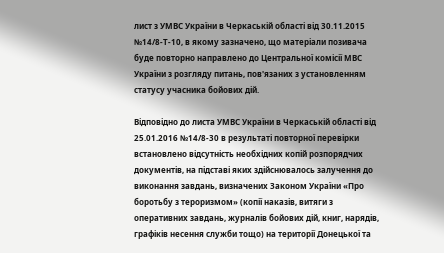лист з УМВС України в Черкаській області від 30.11.2015 №14/8-Т-10, в якому зазначено, що матеріали позивача буде повторно направлено до Центральної комісії МВС України з розгляду питань, пов'язаних з установленням статусу учасника бойових дій.

Відповідно до листа УМВС України в Черкаській області від 25.01.2016 №14/8-30 в результаті повторної перевірки встановлено відсутність необхідних копій розпорядчих документів, на підставі яких здійснювалось залучення до виконання завдань, визначених Законом України «Про боротьбу з тероризмом» (копії наказів, витяги з оперативних завдань, журналів бойових дій, книг, нарядів, графіків несення служби тощо) на території Донецької та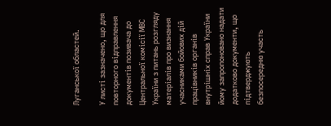Луганської областей.

У листі зазначено, що для повторного відправлення документів позивача до Центральної комісії МВС України з питань розгляду матеріалів про визнання учасниками бойових дій працівників органів внутрішніх справ України йому запропоновано надати додатково документи, що підтверджують безпосередню участь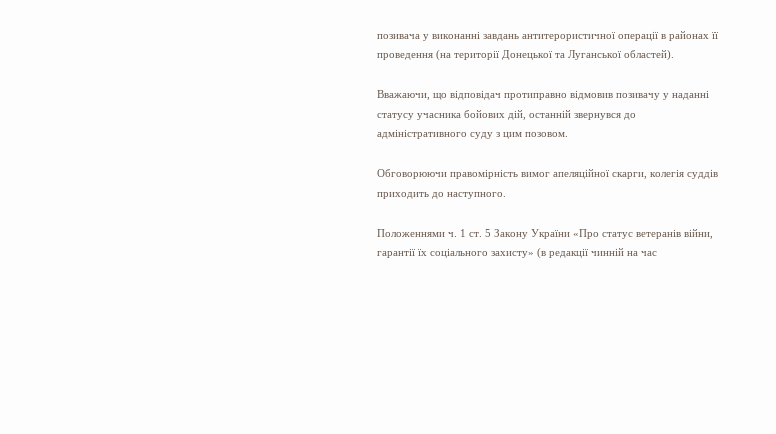позивача у виконанні завдань антитерористичної операції в районах її проведення (на території Донецької та Луганської областей).

Вважаючи, що відповідач протиправно відмовив позивачу у наданні статусу учасника бойових дій, останній звернувся до адміністративного суду з цим позовом.

Обговорюючи правомірність вимог апеляційної скарги, колегія суддів приходить до наступного.

Положеннями ч. 1 ст. 5 Закону України «Про статус ветеранів війни, гарантії їх соціального захисту» (в редакції чинній на час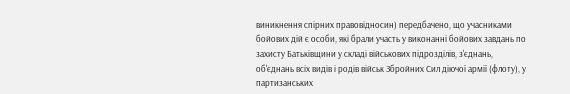виникнення спірних правовідносин) передбачено, що учасниками бойових дій є особи, які брали участь у виконанні бойових завдань по захисту Батьківщини у складі військових підрозділів, з'єднань, об'єднань всіх видів і родів військ Збройних Сил діючої армії (флоту), у партизанських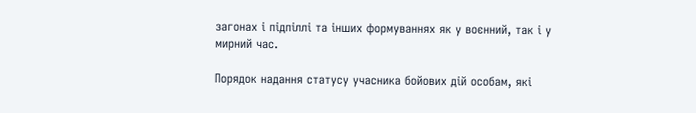загонах і підпіллі та інших формуваннях як у воєнний, так і у мирний час.

Порядок надання статусу учасника бойових дій особам, які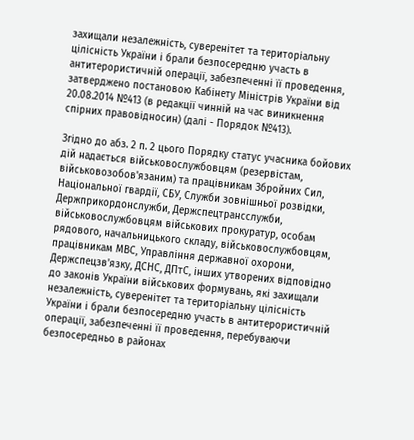захищали незалежність, суверенітет та територіальну цілісність України і брали безпосередню участь в антитерористичній операції, забезпеченні її проведення, затверджено постановою Кабінету Міністрів України від 20.08.2014 №413 (в редакції чинній на час виникнення спірних правовідносин) (далі - Порядок №413).

Згідно до абз. 2 п. 2 цього Порядку статус учасника бойових дій надається військовослужбовцям (резервістам, військовозобов'язаним) та працівникам Збройних Сил, Національної гвардії, СБУ, Служби зовнішньої розвідки, Держприкордонслужби, Держспецтрансслужби, військовослужбовцям військових прокуратур, особам рядового, начальницького складу, військовослужбовцям, працівникам МВС, Управління державної охорони, Держспецзв'язку, ДСНС, ДПтС, інших утворених відповідно до законів України військових формувань, які захищали незалежність, суверенітет та територіальну цілісність України і брали безпосередню участь в антитерористичній операції, забезпеченні її проведення, перебуваючи безпосередньо в районах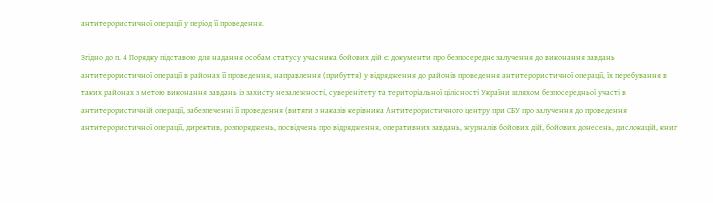антитерористичної операції у період її проведення.

Згідно до п. 4 Порядку підставою для надання особам статусу учасника бойових дій є: документи про безпосереднє залучення до виконання завдань антитерористичної операції в районах її проведення, направлення (прибуття) у відрядження до районів проведення антитерористичної операції, їх перебування в таких районах з метою виконання завдань із захисту незалежності, суверенітету та територіальної цілісності України шляхом безпосередньої участі в антитерористичній операції, забезпеченні її проведення (витяги з наказів керівника Антитерористичного центру при СБУ про залучення до проведення антитерористичної операції, директив, розпоряджень, посвідчень про відрядження, оперативних завдань, журналів бойових дій, бойових донесень, дислокацій, книг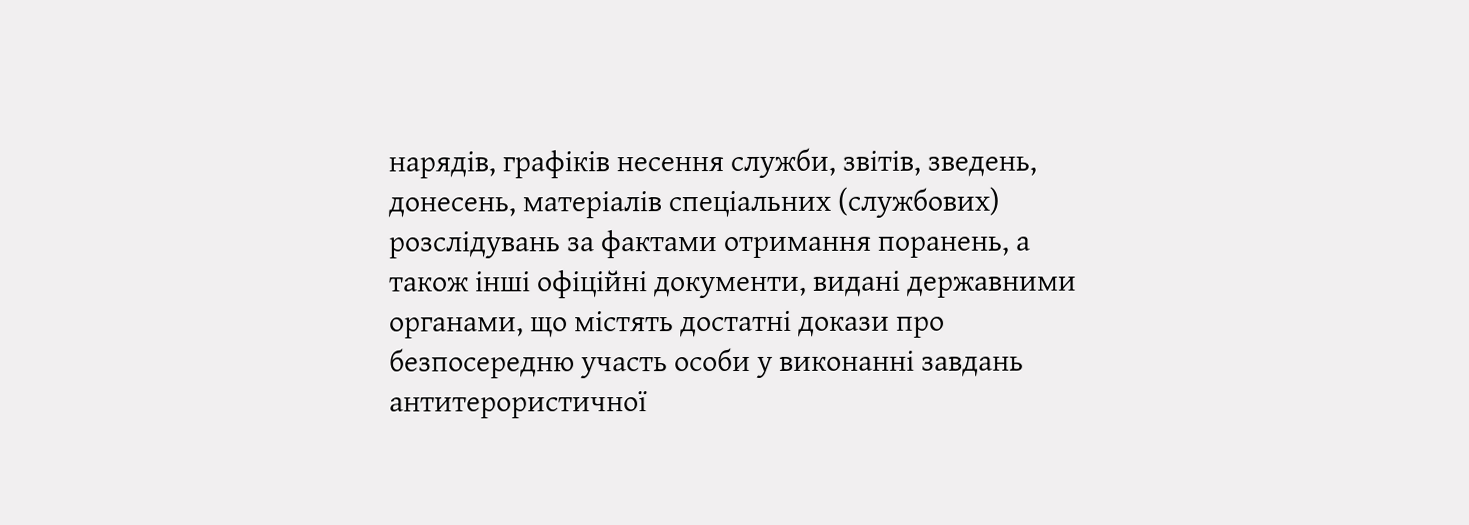нарядів, графіків несення служби, звітів, зведень, донесень, матеріалів спеціальних (службових) розслідувань за фактами отримання поранень, а також інші офіційні документи, видані державними органами, що містять достатні докази про безпосередню участь особи у виконанні завдань антитерористичної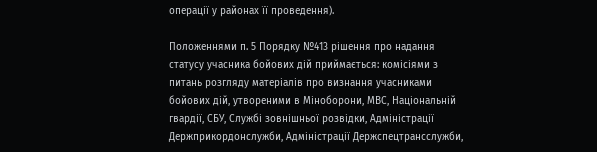операції у районах її проведення).

Положеннями п. 5 Порядку №413 рішення про надання статусу учасника бойових дій приймається: комісіями з питань розгляду матеріалів про визнання учасниками бойових дій, утвореними в Міноборони, МВС, Національній гвардії, СБУ, Службі зовнішньої розвідки, Адміністрації Держприкордонслужби, Адміністрації Держспецтрансслужби,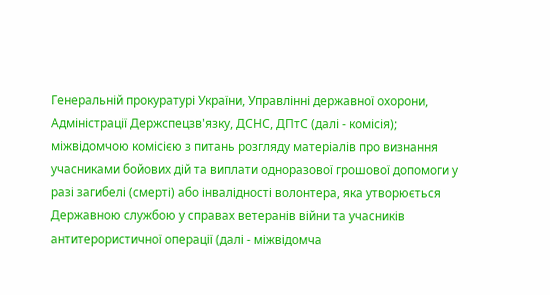Генеральній прокуратурі України, Управлінні державної охорони, Адміністрації Держспецзв'язку, ДСНС, ДПтС (далі - комісія); міжвідомчою комісією з питань розгляду матеріалів про визнання учасниками бойових дій та виплати одноразової грошової допомоги у разі загибелі (смерті) або інвалідності волонтера, яка утворюється Державною службою у справах ветеранів війни та учасників антитерористичної операції (далі - міжвідомча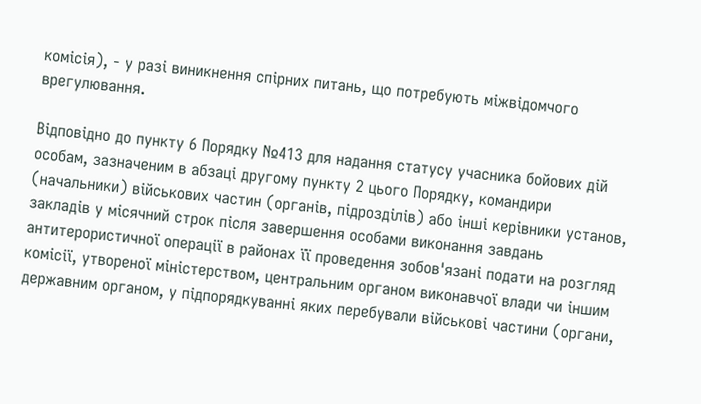комісія), - у разі виникнення спірних питань, що потребують міжвідомчого врегулювання.

Відповідно до пункту 6 Порядку №413 для надання статусу учасника бойових дій особам, зазначеним в абзаці другому пункту 2 цього Порядку, командири (начальники) військових частин (органів, підрозділів) або інші керівники установ, закладів у місячний строк після завершення особами виконання завдань антитерористичної операції в районах її проведення зобов'язані подати на розгляд комісії, утвореної міністерством, центральним органом виконавчої влади чи іншим державним органом, у підпорядкуванні яких перебували військові частини (органи,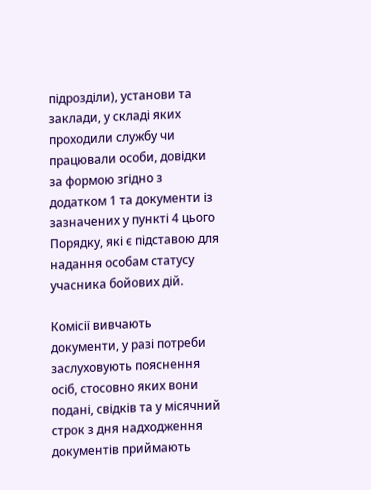підрозділи), установи та заклади, у складі яких проходили службу чи працювали особи, довідки за формою згідно з додатком 1 та документи із зазначених у пункті 4 цього Порядку, які є підставою для надання особам статусу учасника бойових дій.

Комісії вивчають документи, у разі потреби заслуховують пояснення осіб, стосовно яких вони подані, свідків та у місячний строк з дня надходження документів приймають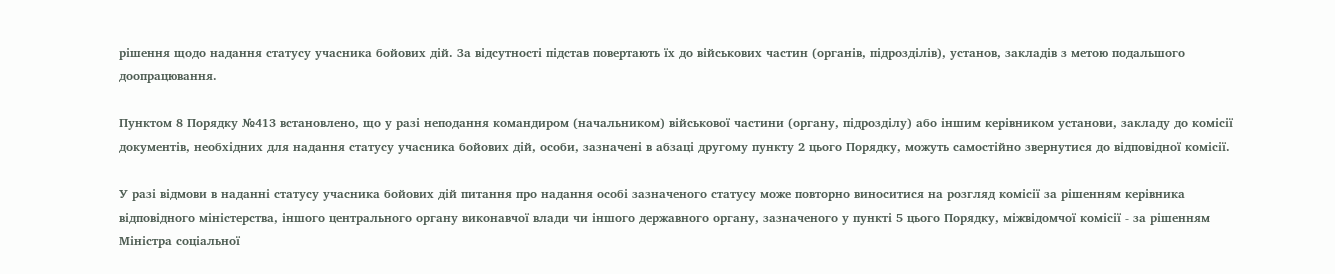рішення щодо надання статусу учасника бойових дій. За відсутності підстав повертають їх до військових частин (органів, підрозділів), установ, закладів з метою подальшого доопрацювання.

Пунктом 8 Порядку №413 встановлено, що у разі неподання командиром (начальником) військової частини (органу, підрозділу) або іншим керівником установи, закладу до комісії документів, необхідних для надання статусу учасника бойових дій, особи, зазначені в абзаці другому пункту 2 цього Порядку, можуть самостійно звернутися до відповідної комісії.

У разі відмови в наданні статусу учасника бойових дій питання про надання особі зазначеного статусу може повторно виноситися на розгляд комісії за рішенням керівника відповідного міністерства, іншого центрального органу виконавчої влади чи іншого державного органу, зазначеного у пункті 5 цього Порядку, міжвідомчої комісії - за рішенням Міністра соціальної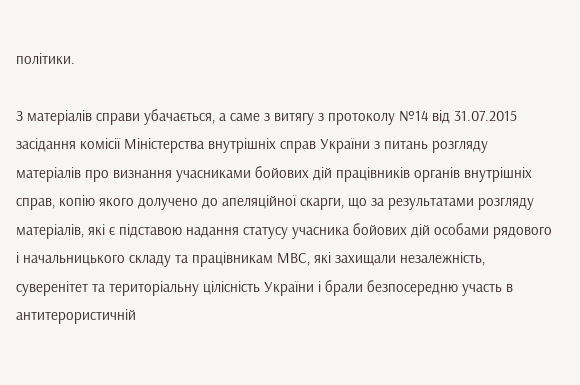політики.

З матеріалів справи убачається, а саме з витягу з протоколу №14 від 31.07.2015 засідання комісії Міністерства внутрішніх справ України з питань розгляду матеріалів про визнання учасниками бойових дій працівників органів внутрішніх справ, копію якого долучено до апеляційної скарги, що за результатами розгляду матеріалів, які є підставою надання статусу учасника бойових дій особами рядового і начальницького складу та працівникам МВС, які захищали незалежність, суверенітет та територіальну цілісність України і брали безпосередню участь в антитерористичній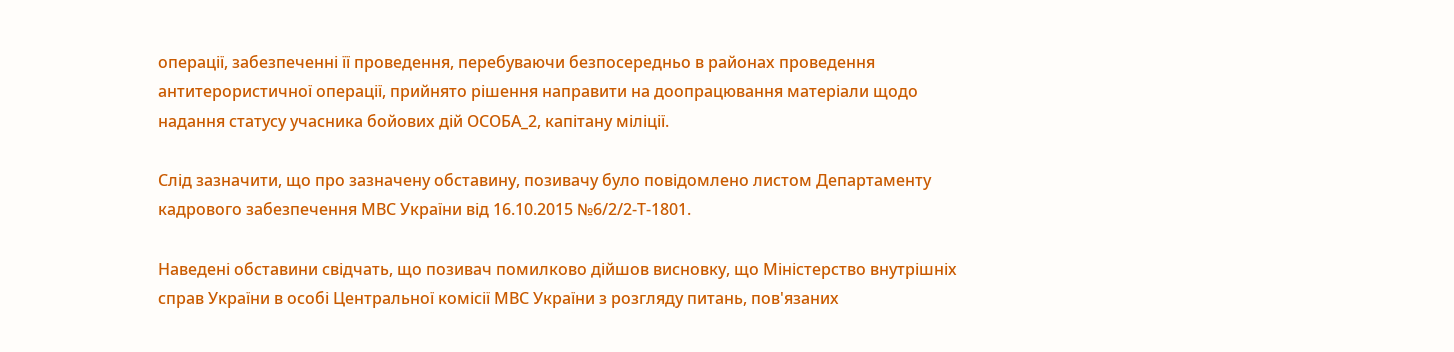операції, забезпеченні її проведення, перебуваючи безпосередньо в районах проведення антитерористичної операції, прийнято рішення направити на доопрацювання матеріали щодо надання статусу учасника бойових дій ОСОБА_2, капітану міліції.

Слід зазначити, що про зазначену обставину, позивачу було повідомлено листом Департаменту кадрового забезпечення МВС України від 16.10.2015 №6/2/2-Т-1801.

Наведені обставини свідчать, що позивач помилково дійшов висновку, що Міністерство внутрішніх справ України в особі Центральної комісії МВС України з розгляду питань, пов'язаних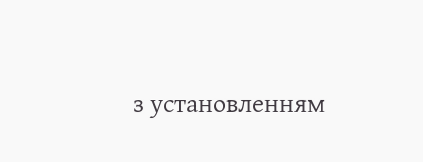з установленням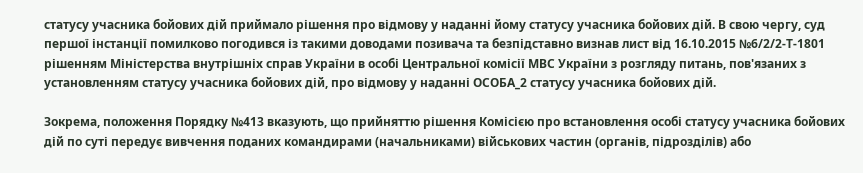статусу учасника бойових дій приймало рішення про відмову у наданні йому статусу учасника бойових дій. В свою чергу, суд першої інстанції помилково погодився із такими доводами позивача та безпідставно визнав лист від 16.10.2015 №6/2/2-Т-1801 рішенням Міністерства внутрішніх справ України в особі Центральної комісії МВС України з розгляду питань, пов'язаних з установленням статусу учасника бойових дій, про відмову у наданні ОСОБА_2 статусу учасника бойових дій.

Зокрема, положення Порядку №413 вказують, що прийняттю рішення Комісією про встановлення особі статусу учасника бойових дій по суті передує вивчення поданих командирами (начальниками) військових частин (органів, підрозділів) або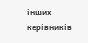інших керівників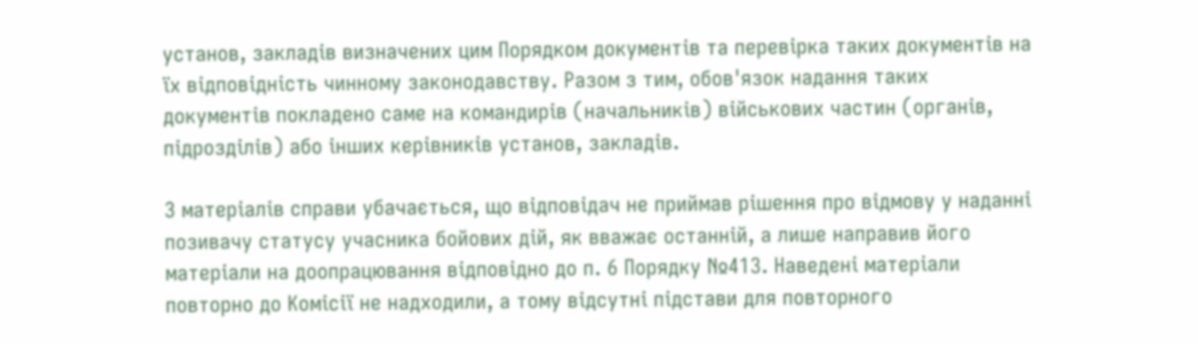установ, закладів визначених цим Порядком документів та перевірка таких документів на їх відповідність чинному законодавству. Разом з тим, обов'язок надання таких документів покладено саме на командирів (начальників) військових частин (органів, підрозділів) або інших керівників установ, закладів.

З матеріалів справи убачається, що відповідач не приймав рішення про відмову у наданні позивачу статусу учасника бойових дій, як вважає останній, а лише направив його матеріали на доопрацювання відповідно до п. 6 Порядку №413. Наведені матеріали повторно до Комісії не надходили, а тому відсутні підстави для повторного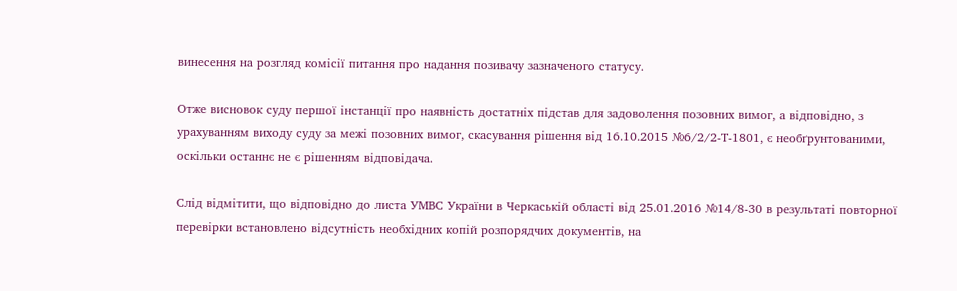винесення на розгляд комісії питання про надання позивачу зазначеного статусу.

Отже висновок суду першої інстанції про наявність достатніх підстав для задоволення позовних вимог, а відповідно, з урахуванням виходу суду за межі позовних вимог, скасування рішення від 16.10.2015 №6/2/2-Т-1801, є необґрунтованими, оскільки останнє не є рішенням відповідача.

Слід відмітити, що відповідно до листа УМВС України в Черкаській області від 25.01.2016 №14/8-30 в результаті повторної перевірки встановлено відсутність необхідних копій розпорядчих документів, на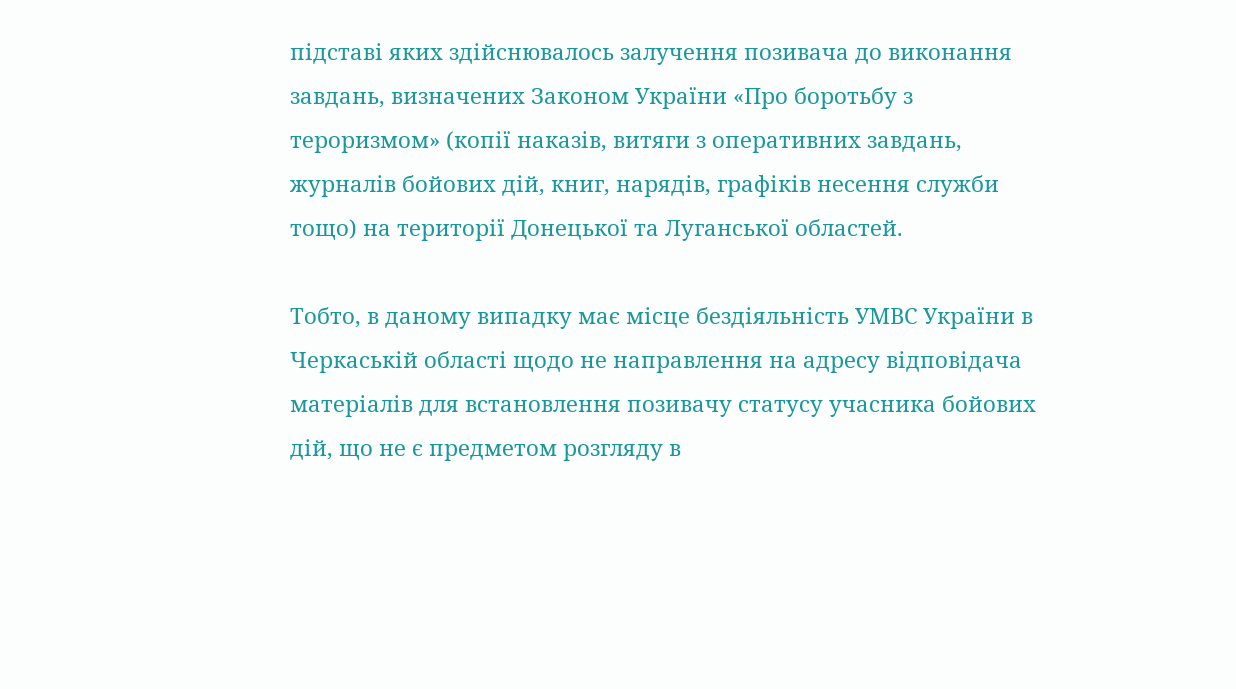підставі яких здійснювалось залучення позивача до виконання завдань, визначених Законом України «Про боротьбу з тероризмом» (копії наказів, витяги з оперативних завдань, журналів бойових дій, книг, нарядів, графіків несення служби тощо) на території Донецької та Луганської областей.

Тобто, в даному випадку має місце бездіяльність УМВС України в Черкаській області щодо не направлення на адресу відповідача матеріалів для встановлення позивачу статусу учасника бойових дій, що не є предметом розгляду в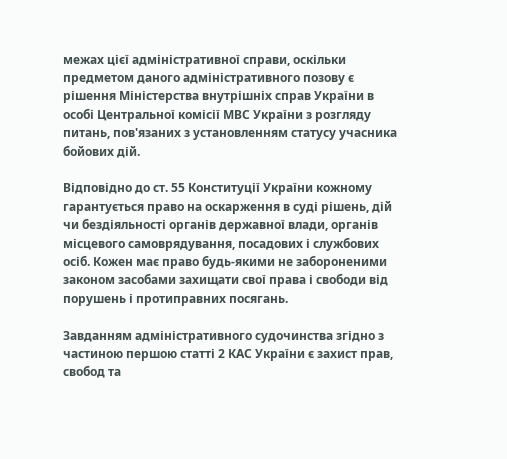межах цієї адміністративної справи, оскільки предметом даного адміністративного позову є рішення Міністерства внутрішніх справ України в особі Центральної комісії МВС України з розгляду питань, пов'язаних з установленням статусу учасника бойових дій.

Відповідно до ст. 55 Конституції України кожному гарантується право на оскарження в суді рішень, дій чи бездіяльності органів державної влади, органів місцевого самоврядування, посадових і службових осіб. Кожен має право будь-якими не забороненими законом засобами захищати свої права і свободи від порушень і протиправних посягань.

Завданням адміністративного судочинства згідно з частиною першою статті 2 КАС України є захист прав, свобод та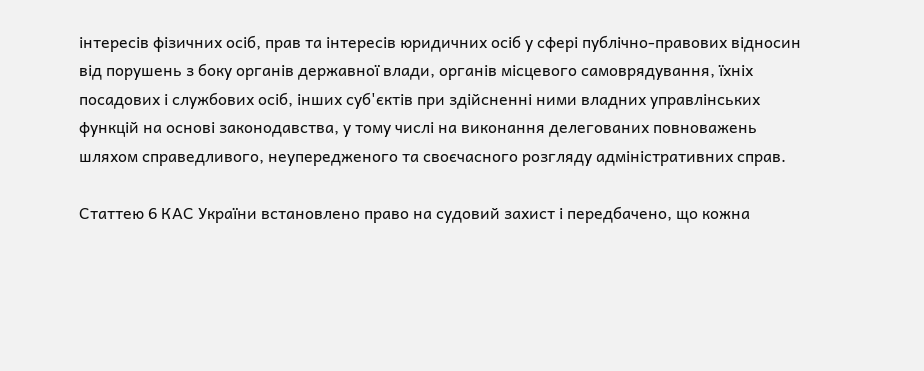інтересів фізичних осіб, прав та інтересів юридичних осіб у сфері публічно-правових відносин від порушень з боку органів державної влади, органів місцевого самоврядування, їхніх посадових і службових осіб, інших суб'єктів при здійсненні ними владних управлінських функцій на основі законодавства, у тому числі на виконання делегованих повноважень шляхом справедливого, неупередженого та своєчасного розгляду адміністративних справ.

Статтею 6 КАС України встановлено право на судовий захист і передбачено, що кожна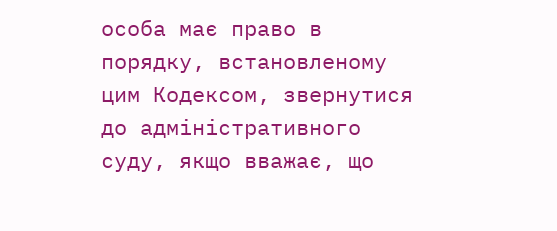особа має право в порядку, встановленому цим Кодексом, звернутися до адміністративного суду, якщо вважає, що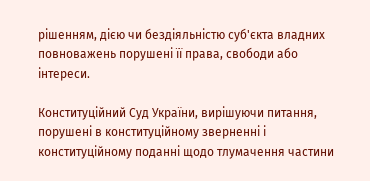рішенням, дією чи бездіяльністю суб'єкта владних повноважень порушені її права, свободи або інтереси.

Конституційний Суд України, вирішуючи питання, порушені в конституційному зверненні і конституційному поданні щодо тлумачення частини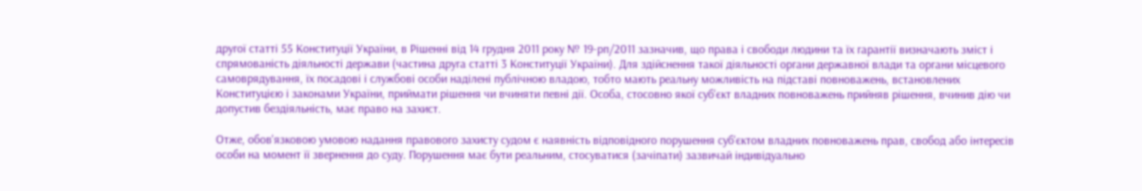другої статті 55 Конституції України, в Рішенні від 14 грудня 2011 року № 19-рп/2011 зазначив, що права і свободи людини та їх гарантії визначають зміст і спрямованість діяльності держави (частина друга статті 3 Конституції України). Для здійснення такої діяльності органи державної влади та органи місцевого самоврядування, їх посадові і службові особи наділені публічною владою, тобто мають реальну можливість на підставі повноважень, встановлених Конституцією і законами України, приймати рішення чи вчиняти певні дії. Особа, стосовно якої суб'єкт владних повноважень прийняв рішення, вчинив дію чи допустив бездіяльність, має право на захист.

Отже, обов'язковою умовою надання правового захисту судом є наявність відповідного порушення суб'єктом владних повноважень прав, свобод або інтересів особи на момент її звернення до суду. Порушення має бути реальним, стосуватися (зачіпати) зазвичай індивідуально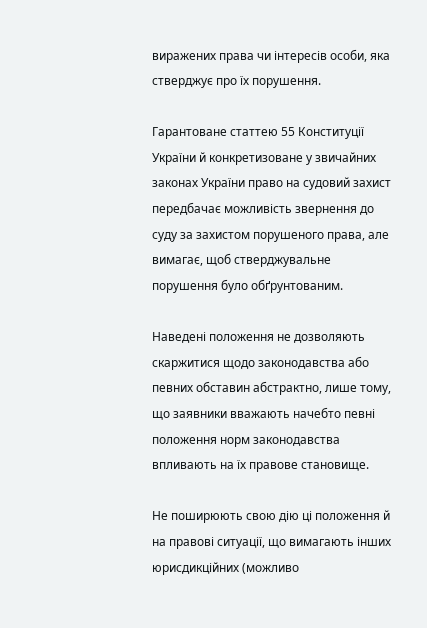виражених права чи інтересів особи, яка стверджує про їх порушення.

Гарантоване статтею 55 Конституції України й конкретизоване у звичайних законах України право на судовий захист передбачає можливість звернення до суду за захистом порушеного права, але вимагає, щоб стверджувальне порушення було обґрунтованим.

Наведені положення не дозволяють скаржитися щодо законодавства або певних обставин абстрактно, лише тому, що заявники вважають начебто певні положення норм законодавства впливають на їх правове становище.

Не поширюють свою дію ці положення й на правові ситуації, що вимагають інших юрисдикційних (можливо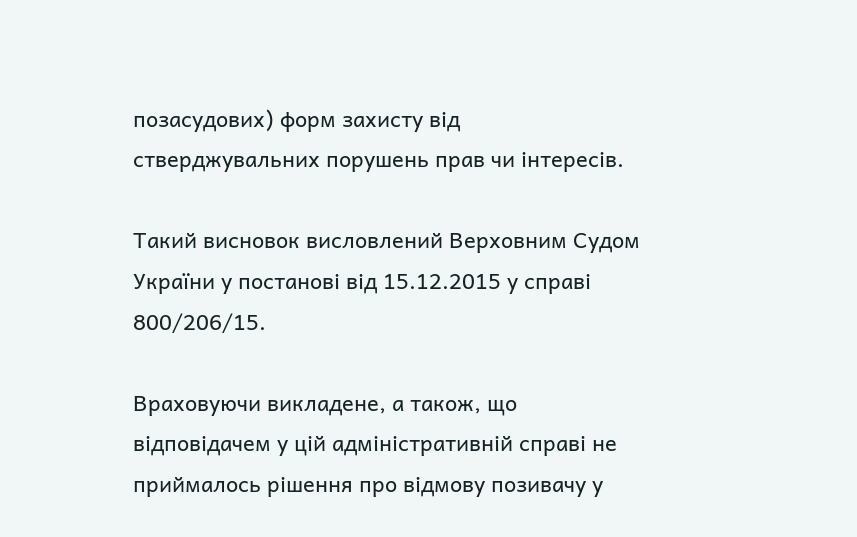позасудових) форм захисту від стверджувальних порушень прав чи інтересів.

Такий висновок висловлений Верховним Судом України у постанові від 15.12.2015 у справі 800/206/15.

Враховуючи викладене, а також, що відповідачем у цій адміністративній справі не приймалось рішення про відмову позивачу у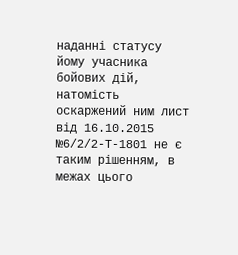наданні статусу йому учасника бойових дій, натомість оскаржений ним лист від 16.10.2015 №6/2/2-Т-1801 не є таким рішенням, в межах цього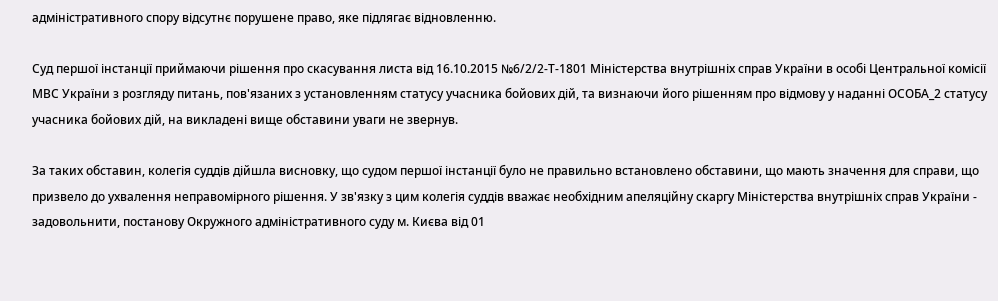адміністративного спору відсутнє порушене право, яке підлягає відновленню.

Суд першої інстанції приймаючи рішення про скасування листа від 16.10.2015 №6/2/2-Т-1801 Міністерства внутрішніх справ України в особі Центральної комісії МВС України з розгляду питань, пов'язаних з установленням статусу учасника бойових дій, та визнаючи його рішенням про відмову у наданні ОСОБА_2 статусу учасника бойових дій, на викладені вище обставини уваги не звернув.

За таких обставин, колегія суддів дійшла висновку, що судом першої інстанції було не правильно встановлено обставини, що мають значення для справи, що призвело до ухвалення неправомірного рішення. У зв'язку з цим колегія суддів вважає необхідним апеляційну скаргу Міністерства внутрішніх справ України - задовольнити, постанову Окружного адміністративного суду м. Києва від 01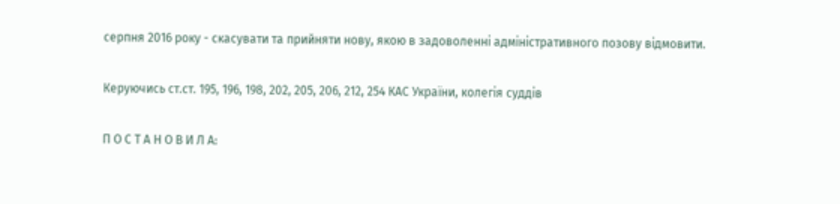серпня 2016 року - скасувати та прийняти нову, якою в задоволенні адміністративного позову відмовити.

Керуючись ст.ст. 195, 196, 198, 202, 205, 206, 212, 254 КАС України, колегія суддів

П О С Т А Н О В И Л А: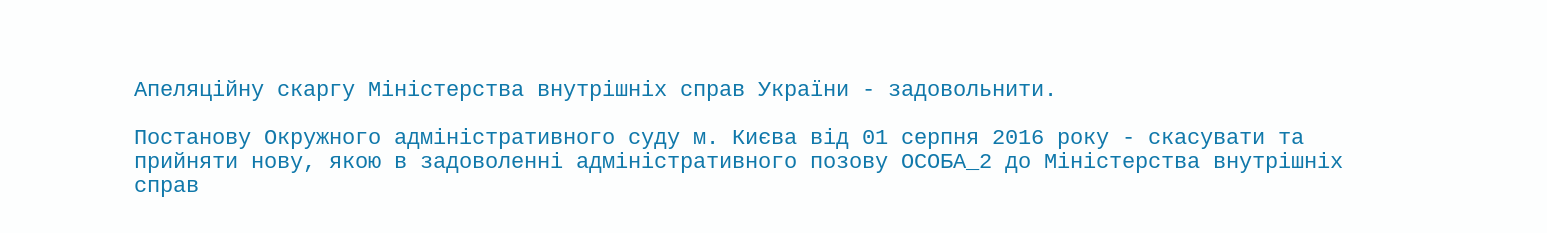Апеляційну скаргу Міністерства внутрішніх справ України - задовольнити.

Постанову Окружного адміністративного суду м. Києва від 01 серпня 2016 року - скасувати та прийняти нову, якою в задоволенні адміністративного позову ОСОБА_2 до Міністерства внутрішніх справ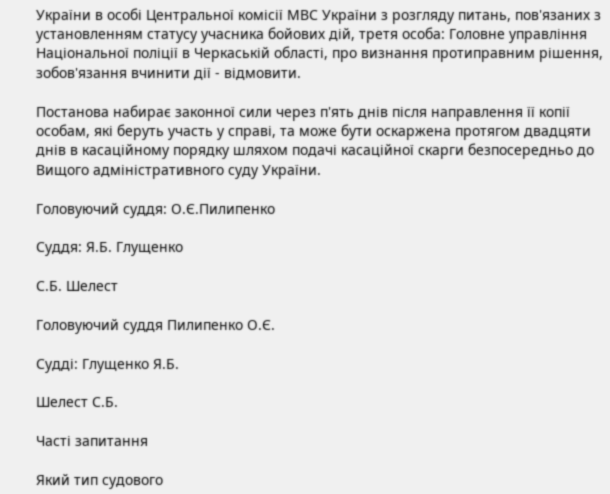України в особі Центральної комісії МВС України з розгляду питань, пов'язаних з установленням статусу учасника бойових дій, третя особа: Головне управління Національної поліції в Черкаській області, про визнання протиправним рішення, зобов'язання вчинити дії - відмовити.

Постанова набирає законної сили через п'ять днів після направлення її копії особам, які беруть участь у справі, та може бути оскаржена протягом двадцяти днів в касаційному порядку шляхом подачі касаційної скарги безпосередньо до Вищого адміністративного суду України.

Головуючий суддя: О.Є.Пилипенко

Суддя: Я.Б. Глущенко

С.Б. Шелест

Головуючий суддя Пилипенко О.Є.

Судді: Глущенко Я.Б.

Шелест С.Б.

Часті запитання

Який тип судового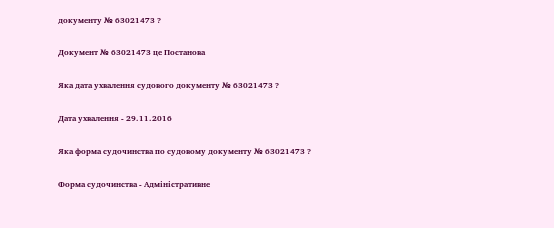документу № 63021473 ?

Документ № 63021473 це Постанова

Яка дата ухвалення судового документу № 63021473 ?

Дата ухвалення - 29.11.2016

Яка форма судочинства по судовому документу № 63021473 ?

Форма судочинства - Адміністративне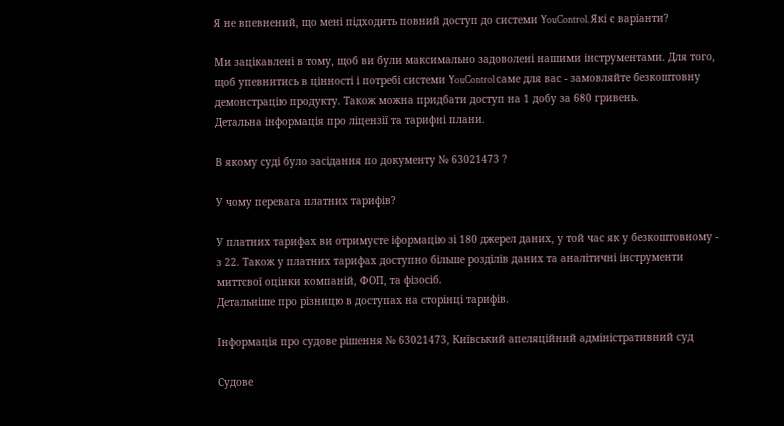Я не впевнений, що мені підходить повний доступ до системи YouControl. Які є варіанти?

Ми зацікавлені в тому, щоб ви були максимально задоволені нашими інструментами. Для того, щоб упевнитись в цінності і потребі системи YouControl саме для вас - замовляйте безкоштовну демонстрацію продукту. Також можна придбати доступ на 1 добу за 680 гривень.
Детальна інформація про ліцензії та тарифні плани.

В якому cуді було засідання по документу № 63021473 ?

У чому перевага платних тарифів?

У платних тарифах ви отримуєте іформацію зі 180 джерел даних, у той час як у безкоштовному - з 22. Також у платних тарифах доступно більше розділів даних та аналітичні інструменти миттєвої оцінки компаній, ФОП, та фізосіб.
Детальніше про різницю в доступах на сторінці тарифів.

Інформація про судове рішення № 63021473, Київський апеляційний адміністративний суд

Судове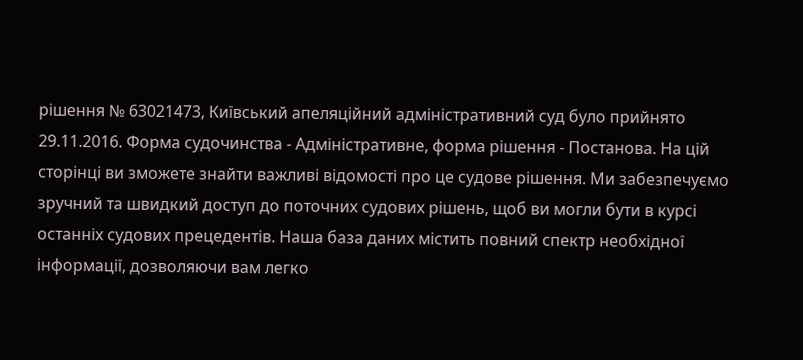рішення № 63021473, Київський апеляційний адміністративний суд було прийнято 29.11.2016. Форма судочинства - Адміністративне, форма рішення - Постанова. На цій сторінці ви зможете знайти важливі відомості про це судове рішення. Ми забезпечуємо зручний та швидкий доступ до поточних судових рішень, щоб ви могли бути в курсі останніх судових прецедентів. Наша база даних містить повний спектр необхідної інформації, дозволяючи вам легко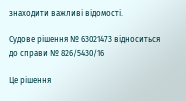знаходити важливі відомості.

Судове рішення № 63021473 відноситься до справи № 826/5430/16

Це рішення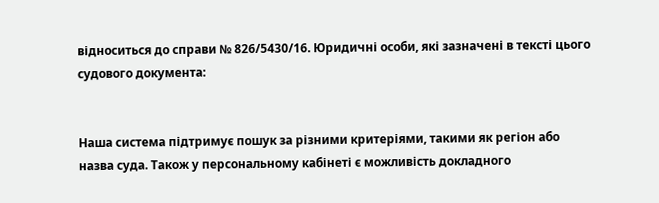відноситься до справи № 826/5430/16. Юридичні особи, які зазначені в тексті цього судового документа:


Наша система підтримує пошук за різними критеріями, такими як регіон або назва суда. Також у персональному кабінеті є можливість докладного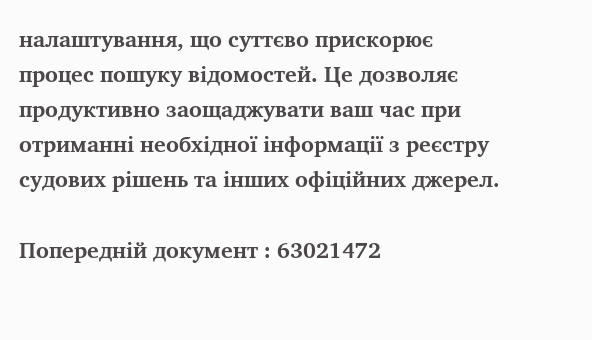налаштування, що суттєво прискорює процес пошуку відомостей. Це дозволяє продуктивно заощаджувати ваш час при отриманні необхідної інформації з реєстру судових рішень та інших офіційних джерел.

Попередній документ : 63021472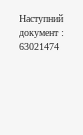Наступний документ : 63021474